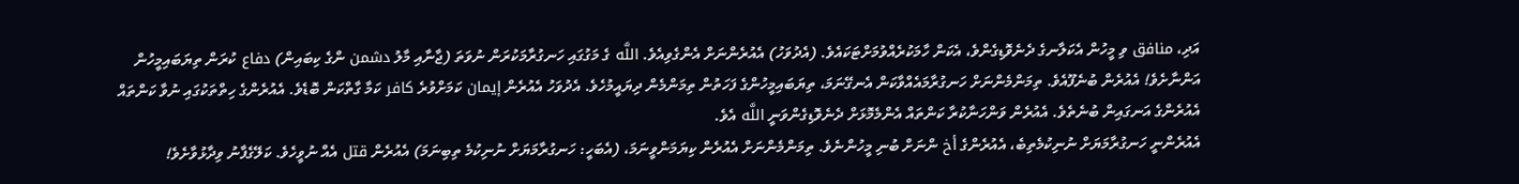އަދި، منافق ވި މީހުން އެކަލާނގެ ދެނެވޮޑިގެންވެ، އެކަން ހާމަކުރެއްވުމަށްޓަކައެވެ. (އެދުވަހު) އެއުރެންނަށް އެންގެވިއެވެ. اللَّه ގެ މަގުގައި ހަނގުރާމަކުރަން ނުވަތަ (ޖާނާއި މާލު دشمن ންގެ ކިބައިން) دفاع ކުރަން ތިޔަބައިމީހުން އަންނާށެވެ! އެއުރެން ބުނެފޫއެވެ. ތިމަންމެންނަށް ހަނގުރާމައެއްވާކަން އެނގޭނަމަ، ތިޔަބައިމީހުންގެ ފަހަތުން ތިމަންމެން ދިޔައީމުހެވެ. އެދުވަހު އެއުރެން إيمان ކަމަށްވުރެ كافر ކަމާ ގާތްކަން ބޮޑެވެ. އެއުރެންގެ ހިތްތަކުގައި ނުވާ ކަންތައް އެއުރެންގެ އަނގައިން ބުނެތެވެ. އެއުރެން ވަންހަނާކުރާ ކަންތައް އެންމެމޮޅަށް ދެނެވޮޑިގެންވަނީ اللَّه އެވެ.
އެއުރެންނީ ހަނގުރާމަޔަށް ނުނިކުމެތިބެ، އެއުރެންގެ أخ ންނަށް ބުނި މީހުންނެވެ. ތިމަންމެންނަށް އެއުރެން ކިޔަމަންވީނަމަ، (އެބަހީ: ހަނގުރާމަޔަށް ނުނިކުމެ ތިބިނަމަ) އެއުރެން قتل އެއް ނުވީހެވެ. ކަލޭގެފާނު ވިދާޅުވާށެވެ!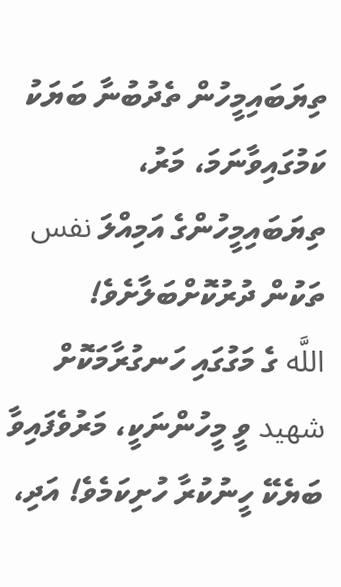ތިޔަބައިމީހުން ތެދުބުނާ ބަޔަކު ކަމުގައިވާނަމަ، މަރު، ތިޔަބައިމީހުންގެ އަމިއްލަ نفس ތަކުން ދުރުކޮށްބަލާށެވެ!
اللَّه ގެ މަގުގައި ހަނގުރާމަކޮށް شهيد ވީ މީހުންނަކީ، މަރުވެފައިވާ ބަޔެކޭ ހީނުކުރާ ހުށިކަމެވެ! އަދި،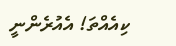ކިއެއްތަ! އެއުރެންނީ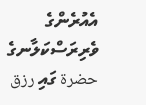އެއުރެންގެ ވެރިރަސްކަލާނގެ حضرة ގައި رزق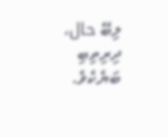ލިބޭ حال، ދިރިތިބި ބަޔެކެވެ.